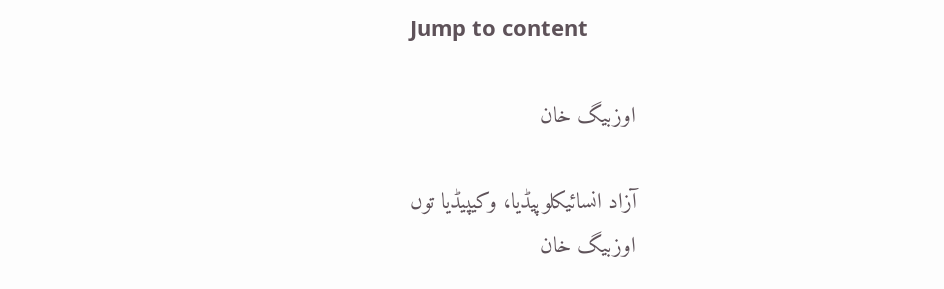Jump to content

اوزبیگ خان

آزاد انسائیکلوپیڈیا، وکیپیڈیا توں
اوزبیگ خان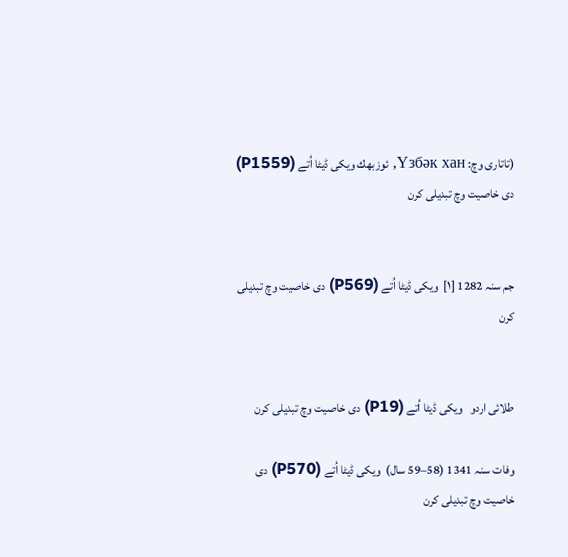(تاتاری وچ: Үзбәк хан, ئوزبهك ویکی ڈیٹا اُتے (P1559) دی خاصیت وچ تبدیلی کرن


جم سنہ 1282 [۱]  ویکی ڈیٹا اُتے (P569) دی خاصیت وچ تبدیلی کرن


طلائی اردو   ویکی ڈیٹا اُتے (P19) دی خاصیت وچ تبدیلی کرن

وفات سنہ 1341 (58–59 سال)  ویکی ڈیٹا اُتے (P570) دی خاصیت وچ تبدیلی کرن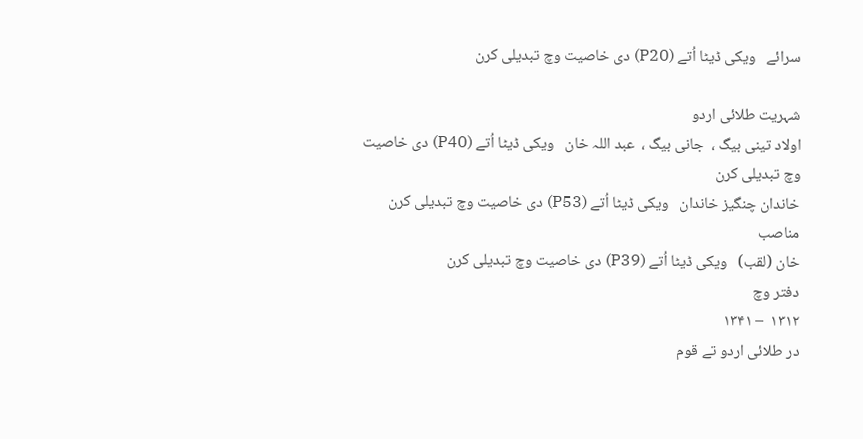سرائے   ویکی ڈیٹا اُتے (P20) دی خاصیت وچ تبدیلی کرن

شہریت طلائی اردو
اولاد تینی بیگ ،  جانی بیگ ،  عبد اللہ خان   ویکی ڈیٹا اُتے (P40) دی خاصیت وچ تبدیلی کرن
خاندان چنگیز خاندان   ویکی ڈیٹا اُتے (P53) دی خاصیت وچ تبدیلی کرن
مناصب
خان (لقب)   ویکی ڈیٹا اُتے (P39) دی خاصیت وچ تبدیلی کرن
دفتر وچ
۱۳۱۲  – ۱۳۴۱
در طلائی اردو تے قوم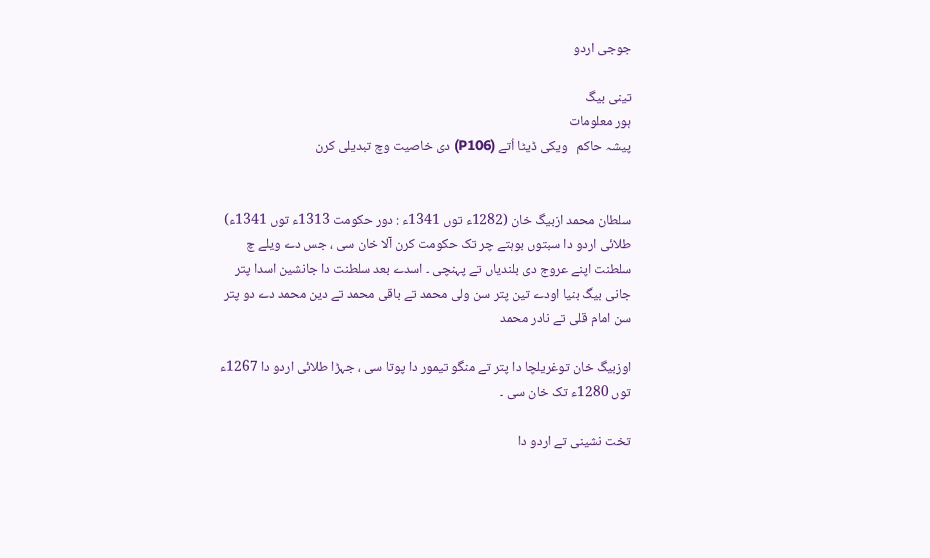جوجی اردو

تینی بیگ
ہور معلومات
پیشہ حاکم   ویکی ڈیٹا اُتے (P106) دی خاصیت وچ تبدیلی کرن


سلطان محمد ازبیگ خان (1282ء توں 1341ء : دور حکومت 1313ء توں 1341ء) طلائی اردو دا سبتوں بوہتے چر تک حکومت کرن آلا خان سی ، جس دے ویلے چ سلطنت اپنے عروج دی بلندیاں تے پہنچی ۔ اسدے بعد سلطنت دا جانشین اسدا پتر جانی بیگ بنیا اودے تین پتر سن ولی محمد تے باقی محمد تے دین محمد دے دو پتر سن امام قلی تے نادر محمد

اوزبیگ خان توغریلچا دا پتر تے منگو تیمور دا پوتا سی ، جہڑا طلائی اردو دا 1267ء توں 1280ء تک خان سی ۔

تخت نشینی تے اردو دا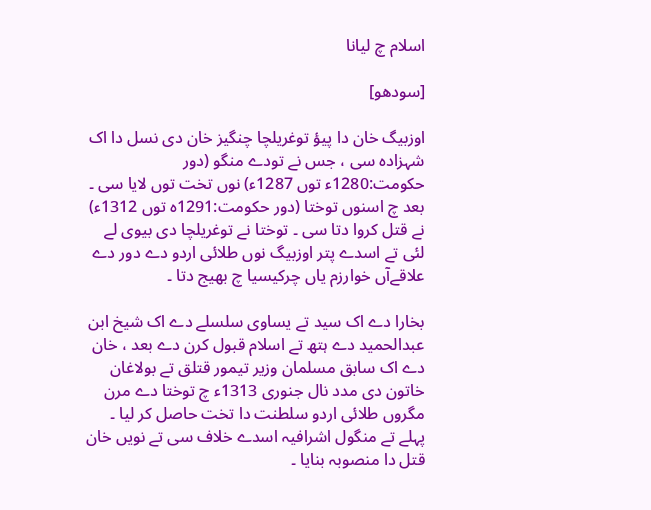اسلام چ لیانا

[سودھو]

اوزبیگ خان دا پیؤ توغریلچا چنگیز خان دی نسل دا اک شہزادہ سی ، جس نے تودے منگو (دور حکومت:1280ء توں 1287ء) نوں تخت توں لایا سی ۔ بعد چ اسنوں توختا (دور حکومت:1291ہ توں 1312ء) نے قتل کروا دتا سی ۔ توختا نے توغریلچا دی بیوی لے لئی تے اسدے پتر اوزبیگ نوں طلائی اردو دے دور دے علاقےآں خوارزم یاں چرکیسیا چ بھیج دتا ۔

بخارا دے اک سید تے یساوی سلسلے دے اک شیخ ابن عبدالحمید دے ہتھ تے اسلام قبول کرن دے بعد ، خان دے اک سابق مسلمان وزیر تیمور قتلق تے بولاغان خاتون دی مدد نال جنوری 1313ء چ توختا دے مرن مگروں طلائی اردو سلطنت دا تخت حاصل کر لیا ۔ پہلے تے منگول اشرافیہ اسدے خلاف سی تے نویں خان قتل دا منصوبہ بنایا ۔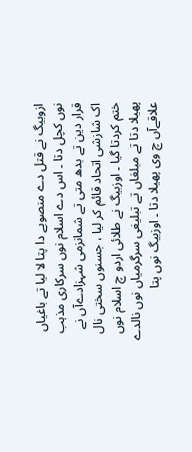ازوبیگ نے قتل دے منصوبے دا پتا لا لیا تے باغیاں نوں کچل دتا ۔ اس دے اسلام نوں سرکاری مذہب قرار دین تے بدھ متی تے شمانزمی شہزادےآں نے اک شازشی اتحاد قائم کر لیا ، جسنوں سختی نال ختم کردتا گیا ۔ اوزبیگ نے طلائی اردو چ اسلام نوں پھیلا دتا تے مبلغاں تے تبلیغی سرگرمیاں نوں نالدے علاقےآں چ وی پھیلا دتا ۔ اوزبیگ نوں پتا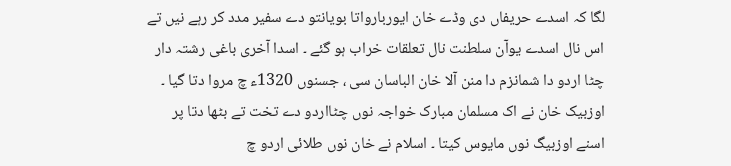لگا کہ اسدے حریفاں دی وڈے خان ایوربارواتا بویانتو دے سفیر مدد کر رہے نیں تے اس نال اسدے یوآن سلطنت نال تعلقات خراب ہو گئے ۔ اسدا آخری باغی رشتہ دار چٹا اردو دا شمانزم دا منن آلا خان الباسان سی ، جسنوں 1320ء چ مروا دتا گیا ۔ اوزبیک خان نے اک مسلمان مبارک خواجہ نوں چٹااردو دے تخت تے بٹھا دتا پر اسنے اوزبیگ نوں مایوس کیتا ۔ اسلام نے خان نوں طلائی اردو چ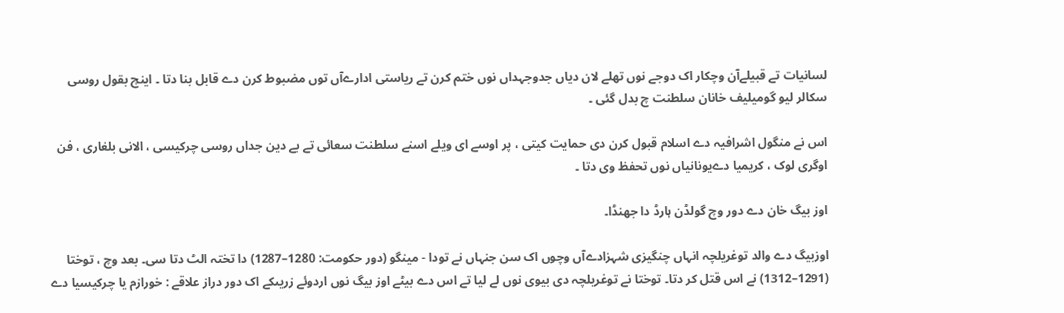لسانیات تے قبیلےآن وچکار اک دوجے نوں تھلے لان دیاں جدوجہداں نوں ختم کرن تے ریاستی ادارےآں توں مضبوط کرن دے قابل بنا دتا ۔ اینچ بقول روسی سکالر لیو گومیلیف خانان سلطنت چ بدل گئی ۔

اس نے منگول اشرافیہ دے اسلام قبول کرن دی حمایت کیتی ، پر اوسے ای ویلے اسنے سلطنت سعائی تے بے دین جداں روسی چرکیسی ، الانی بلغاری ، فن اوگری لوک ، کریمیا دےیونانیاں نوں تحفظ وی دتا ۔

اوز بیگ خان دے دور وچ گولڈن ہارڈ دا جھنڈا۔

اوزبیگ دے والد توغریلچہ انہاں چنگیزی شہزادےآں وچوں اک سن جنہاں نے تودا - مینگو (دور حکومت: 1280–1287) دا تختہ الٹ دتا سی۔ بعد وچ ، توختا (1291–1312) نے اس قتل کر دتا۔ توختا نے توغریلچہ دی بیوی نوں لے لیا تے اس دے بیٹے اوز بیگ نوں اردوئے زريںکے اک دور دراز علاقے : خورازم یا چرکیسیا دے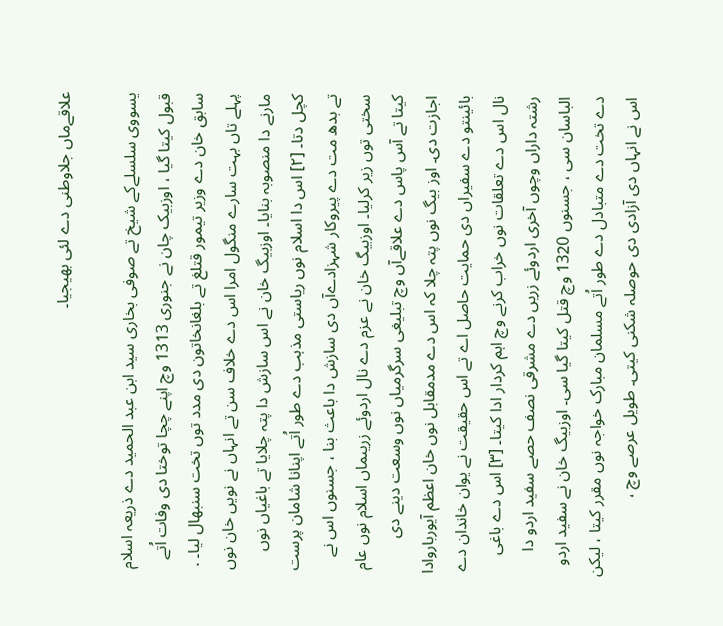علاقےماں جلاوطنی دے لئی بھیجیا۔

یسووی سلسلےکے شیخ تے صوفی بخاری سید ابن عبد الحمید دے ذریعہ اسلام قبول کيتا گیا ، اوزبیک چان نے جنوری 1313 وچ اپنے چچا توختا دی وفات اُتے سابق خان دے وزیر تیمور قتلغ تے بلغانخاتون دی مدد توں تخت سنبھال لیا۔ . پہلے تاں بہت سارے منگول امرا اس دے خلاف سن تے انہاں نے نويں خان نوں مارنے دا منصوبہ بنایا۔ اوزبیگ خان نے اس سازش دا پتہ چلایا تے باغیاں نوں کچل دتا۔ [۲] اس دا اسلام نوں ریاستی مذہب دے طور اُتے اپنانا شامان پرست تے بدھ مت دے پیروکار شہزادےآں دی سازش دا باعث بنا ، جسنوں اس نے سختی توں زیر کرلیا۔ اوزبیگ خان نے عزم دے نال اردوئے زريںماں اسلام نوں عام کيتا تے آس پاس دے علاقےآں وچ تبلیغی سرگرمیاں نوں وسعت دینے دی اجازت دی۔ اوز بیگ نوں پتہ چلا کہ اس دے مدمقابل نوں خان اعظم آیورباروادا بائینتو دے سفیراں دی حمایت حاصل اے تے اس حقیقت نے یوان خاندان دے نال اس دے تعلقات نوں خراب کرنے وچ اہم کردار ادا کيتا۔ [۳] اس دے باغی رشتہ داراں وچوں آخری اردوئے زريں دے مشرقی نصف حصے سفید اردو دا الباسان سی ، جسنوں 1320 وچ قتل کيتا گیا سی۔ اوزبیگ خان نے سفید اردو دے تخت دے متبادل دے طور اُتے مسلمان مبارک خواجہ نوں مقرر کيتا ، لیکن اس نے انہاں دی آزادی دی حوصلہ شکنی کيتی۔ طویل عرصے وچ ،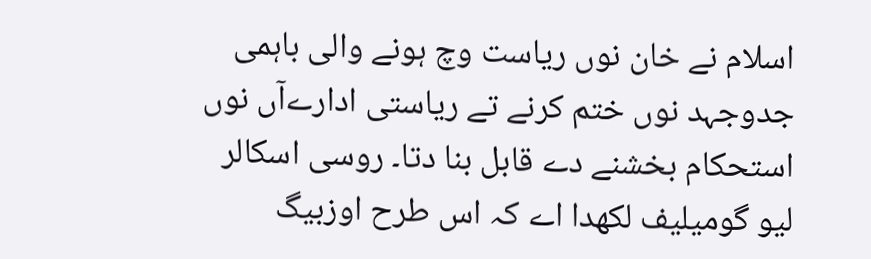اسلام نے خان نوں ریاست وچ ہونے والی باہمی جدوجہد نوں ختم کرنے تے ریاستی ادارےآں نوں استحکام بخشنے دے قابل بنا دتا۔ روسی اسکالر لیو گومیلیف لکھدا اے کہ اس طرح اوزبیگ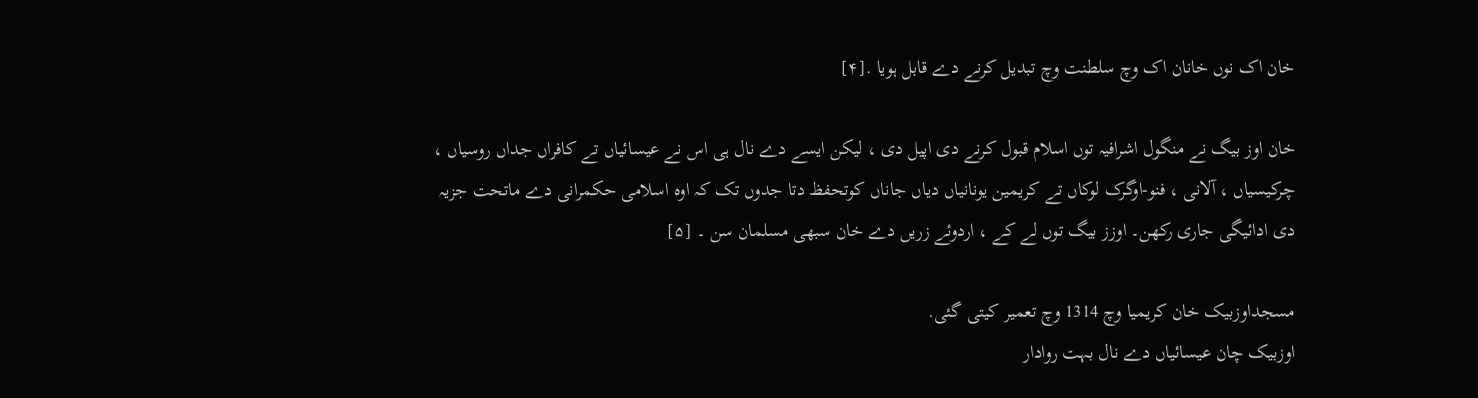خان اک نوں خانان اک وچ سلطنت وچ تبدیل کرنے دے قابل ہويا .[۴]

خان اوز بیگ نے منگول اشرافیہ توں اسلام قبول کرنے دی اپیل دی ، لیکن ايسے دے نال ہی اس نے عیسائیاں تے کافراں جداں روسیاں ، چرکیسیاں ، آلانی ، فنو-اوگرک لوکاں تے کریمین یونانیاں دیاں جاناں کوتحفظ دتا جدوں تک کہ اوہ اسلامی حکمرانی دے ماتحت جزیہ دی ادائیگی جاری رکھن۔ اوزز بیگ توں لے کے ، اردوئے زريں دے خان سبھی مسلمان سن ۔ [۵]

مسجداوزبیک خان کریمیا وچ 1314 وچ تعمیر کيتی گئی.
اوزبیک چان عیسائیاں دے نال بہت روادار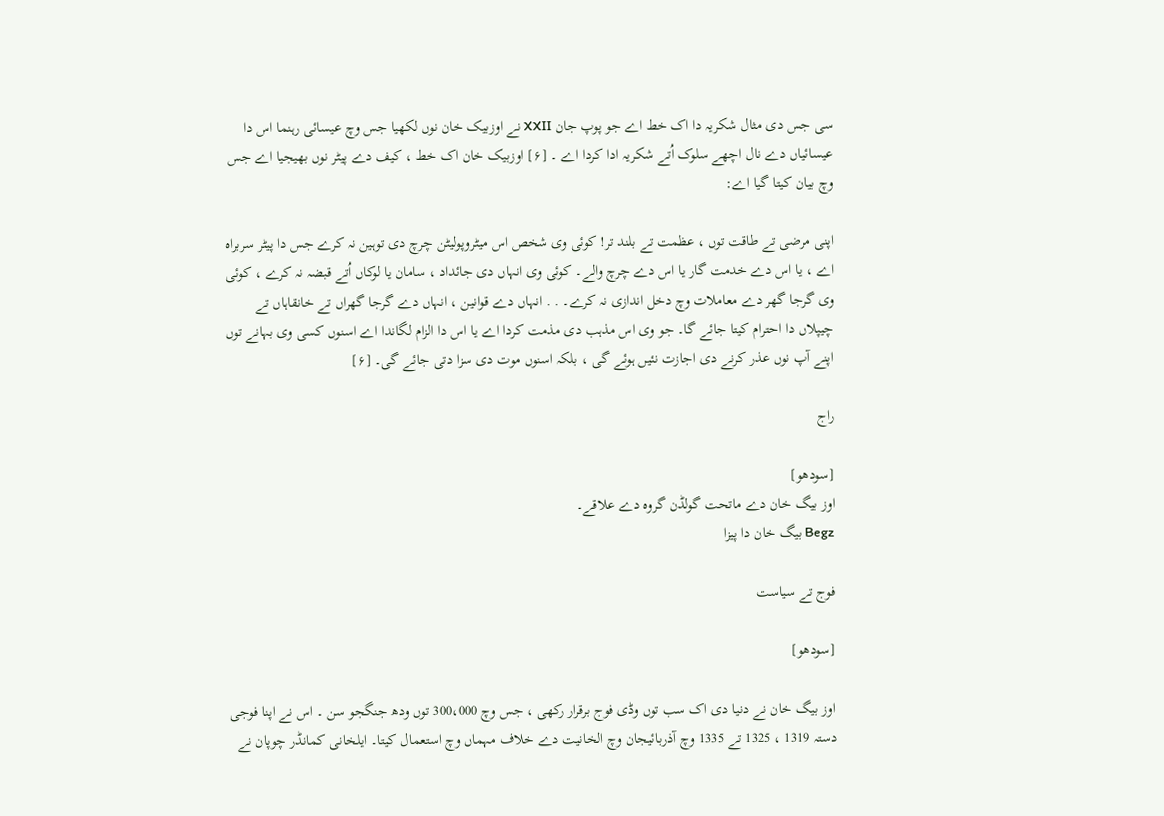سی جس دی مثال شکریہ دا اک خط اے جو پوپ جان XXII نے اوزبیک خان نوں لکھیا جس وچ عیسائی رہنما اس دا عیسائیاں دے نال اچھے سلوک اُتے شکریہ ادا کردا اے ۔ [۶] اوزبیک خان اک خط ، کیف دے پیٹر نوں بھیجیا اے جس وچ بیان کيتا گیا اے:

اپنی مرضی تے طاقت توں ، عظمت تے بلند تر! کوئی وی شخص اس میٹروپولیٹن چرچ دی توہین نہ کرے جس دا پیٹر سربراہ اے ، یا اس دے خدمت گار یا اس دے چرچ والے۔ کوئی وی انہاں دی جائداد ، سامان یا لوکاں اُتے قبضہ نہ کرے ، کوئی وی گرجا گھر دے معاملات وچ دخل اندازی نہ کرے۔ . . انہاں دے قوانین ، انہاں دے گرجا گھراں تے خانقاہاں تے چیپلاں دا احترام کيتا جائے گا۔ جو وی اس مذہب دی مذمت کردا اے یا اس دا الزام لگاندا اے اسنوں کسی وی بہانے توں اپنے آپ نوں عذر کرنے دی اجازت نئيں ہوئے گی ، بلکہ اسنوں موت دی سزا دتی جائے گی۔ [۶]

راج

[سودھو]
اوز بیگ خان دے ماتحت گولڈن گروہ دے علاقے۔
Begz بیگ خان دا پیزا

فوج تے سیاست

[سودھو]

اوز بیگ خان نے دنیا دی اک سب توں وڈی فوج برقرار رکھی ، جس وچ 300،000 توں ودھ جنگجو سن ۔ اس نے اپنا فوجی دستہ 1319 ، 1325 تے 1335 وچ آذربائیجان وچ الخانیت دے خلاف مہماں وچ استعمال کيتا۔ ایلخانی کمانڈر چوپان نے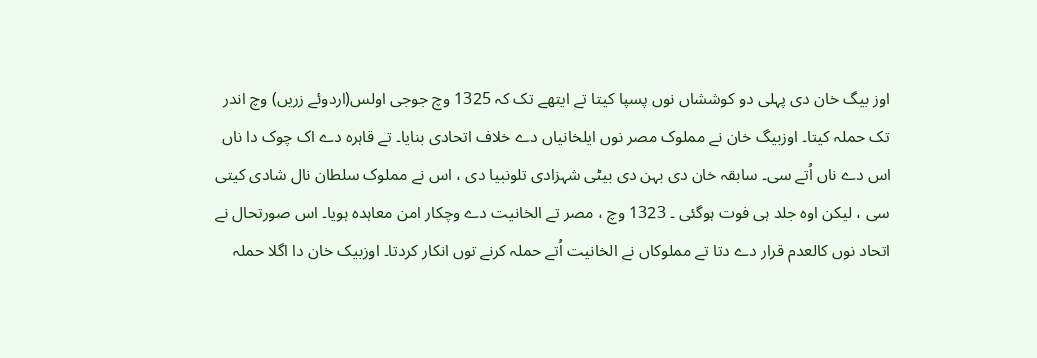اوز بیگ خان دی پہلی دو کوششاں نوں پسپا کيتا تے ایتھے تک کہ 1325 وچ جوجی اولس(اردوئے زريں) وچ اندر تک حملہ کيتا۔ اوزبیگ خان نے مملوک مصر نوں ایلخانیاں دے خلاف اتحادی بنایا۔ تے قاہرہ دے اک چوک دا ناں اس دے ناں اُتے سی۔ سابقہ خان دی بہن دی بیٹی شہزادی تلونبیا دی ، اس نے مملوک سلطان نال شادی کيتی سی ، لیکن اوہ جلد ہی فوت ہوگئی ۔ 1323 وچ ، مصر تے الخانیت دے وچکار امن معاہدہ ہويا۔ اس صورتحال نے اتحاد نوں کالعدم قرار دے دتا تے مملوکاں نے الخانیت اُتے حملہ کرنے توں انکار کردتا۔ اوزبیک خان دا اگلا حملہ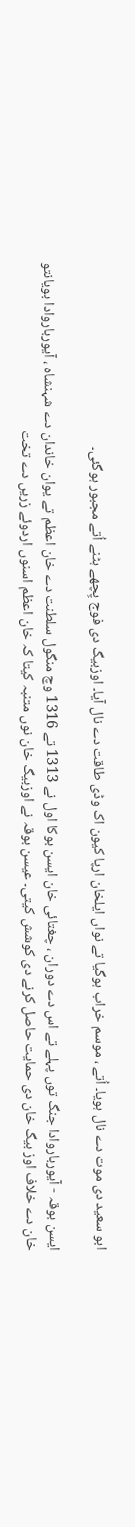ابو سعید دی موت دے نال ہويا۔ اُتے ، موسم خراب ہوگیا تے نواں ایلخان ارپا کیون اک وڈی طاقت دے نال آیا۔ اوزبیگ دی فوج پِچھے ہٹنے اُتے مجبور ہوگئی۔

ایسن بوقہ - آیورباروادا جنگ توں پہلے تے اس دے دوران ، چغتائی خان ایسن بوکا اول نے 1313 تے 1316 وچ منگول سلطنت دے خان اعظم تے یوان خاندان دے شہنشاہ ، آیورباروادا بویانتو خان دے خلاف اوز بیگ خان دی حمایت حاصل کرنے دی کوشش کيتی۔ عیسن بوقہ نے اوزبیگ خان نوں متنبہ کيتا کہ خان اعظم اسنوں اردوئے زريں دے تخت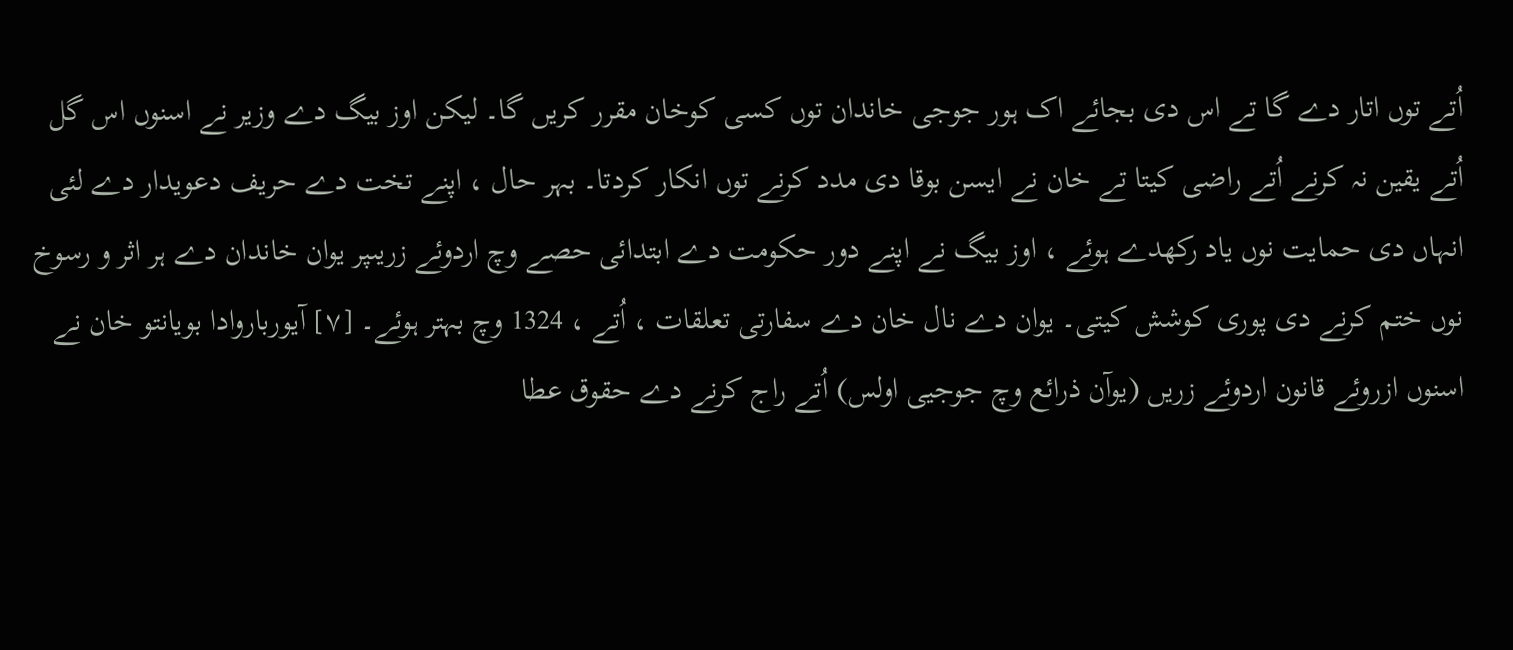اُتے توں اتار دے گا تے اس دی بجائے اک ہور جوجی خاندان توں کسی کوخان مقرر کريں گا۔ لیکن اوز بیگ دے وزیر نے اسنوں اس گل اُتے یقین نہ کرنے اُتے راضی کيتا تے خان نے ایسن بوقا دی مدد کرنے توں انکار کردتا۔ بہر حال ، اپنے تخت دے حریف دعویدار دے لئی انہاں دی حمایت نوں یاد رکھدے ہوئے ، اوز بیگ نے اپنے دور حکومت دے ابتدائی حصے وچ اردوئے زريںپر یوان خاندان دے ہر اثر و رسوخ نوں ختم کرنے دی پوری کوشش کيتی۔ یوان دے نال خان دے سفارتی تعلقات ، اُتے ، 1324 وچ بہتر ہوئے۔ [۷] آیورباروادا بویانتو خان نے اسنوں ازروئے قانون اردوئے زريں (یوآن ذرائع وچ جوجیی اولس) اُتے راج کرنے دے حقوق عطا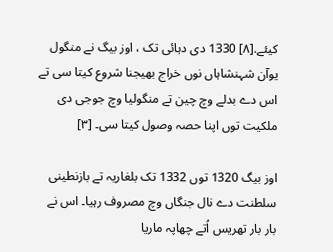کیئے.[۸] 1330 دی دہائی تک ، اوز بیگ نے منگول یوآن شہنشاہاں نوں خراج بھیجنا شروع کيتا سی تے اس دے بدلے وچ چین تے منگولیا وچ جوجی دی ملکیت توں اپنا حصہ وصول کيتا سی۔ [۳]

اوز بیگ 1320 توں 1332 تک بلغاریہ تے بازنطینی سلطنت دے نال جنگاں وچ مصروف رہیا۔ اس نے بار بار تھریس اُتے چھاپہ ماریا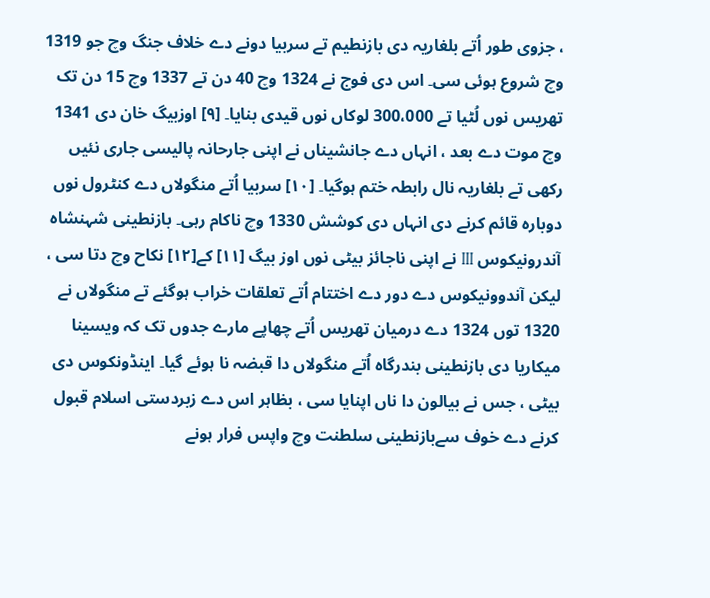، جزوی طور اُتے بلغاریہ دی بازنطیم تے سربیا دونے دے خلاف جنگ وچ جو 1319 وچ شروع ہوئی سی۔ اس دی فوج نے 1324 وچ 40 دن تے 1337 وچ 15 دن تک تھریس نوں لُٹیا تے 300،000 لوکاں نوں قیدی بنایا۔ [۹] اوزبیگ خان دی 1341 وچ موت دے بعد ، انہاں دے جانشیناں نے اپنی جارحانہ پالیسی جاری نئيں رکھی تے بلغاریہ نال رابطہ ختم ہوگیا۔ [۱۰] سربیا اُتے منگولاں دے کنٹرول نوں دوبارہ قائم کرنے دی انہاں دی کوشش 1330 وچ ناکام رہی۔ بازنطینی شہنشاہ آندرونیکوس III نے اپنی ناجائز بیٹی نوں اوز بیگ [۱۱] کے[۱۲] نکاح وچ دتا سی ، لیکن آندوونیکوس دے دور دے اختتام اُتے تعلقات خراب ہوگئے تے منگولاں نے 1320 توں 1324 دے درمیان تھریس اُتے چھاپے مارے جدوں تک کہ ویسینا میکاریا دی بازنطینی بندرگاہ اُتے منگولاں دا قبضہ نا ہوئے گیا۔ اینڈونکوس دی بیٹی ، جس نے بیالون دا ناں اپنایا سی ، بظاہر اس دے زبردستی اسلام قبول کرنے دے خوف سےبازنطینی سلطنت وچ واپس فرار ہونے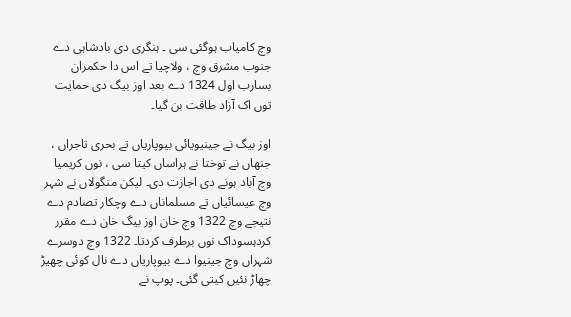وچ کامیاب ہوگئی سی ۔ ہنگری دی بادشاہی دے جنوب مشرق وچ ، ولاچیا تے اس دا حکمران بسارب اول 1324 دے بعد اوز بیگ دی حمایت توں اک آزاد طاقت بن گیا۔

اوز بیگ نے جینیویائی بیوپاریاں تے بحری تاجراں ، جنھاں نے توختا نے ہراساں کيتا سی ، نوں کریمیا وچ آباد ہونے دی اجازت دی۔ لیکن منگولاں نے شہر وچ عیسائیاں تے مسلماناں دے وچکار تصادم دے نتیجے وچ 1322 وچ خان اوز بیگ خان دے مقرر کردہسوداک نوں برطرف کردتا۔ 1322 وچ دوسرے شہراں وچ جینیوا دے بیوپاریاں دے نال کوئی چھیڑ چھاڑ نئيں کيتی گئی۔ پوپ نے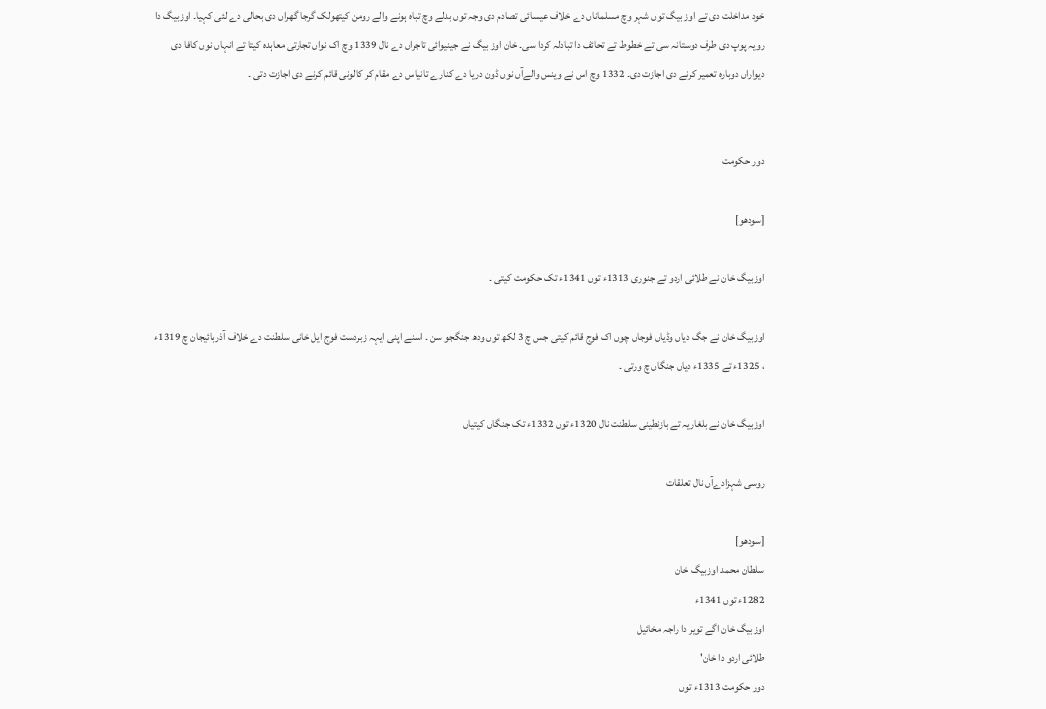خود مداخلت دی تے اوز بیگ توں شہر وچ مسلماناں دے خلاف عیسائی تصادم دی وجہ توں بدلے وچ تباہ ہونے والے رومن کیتھولک گرجا گھراں دی بحالی دے لئی کہیا۔ اوزبیگ دا رویہ پوپ دی طرف دوستانہ سی تے خطوط تے تحائف دا تبادلہ کردا سی۔ خان اوز بیگ نے جینیوائی تاجراں دے نال 1339 وچ اک نواں تجارتی معاہدہ کيتا تے انہاں نوں کافا دی دیواراں دوبارہ تعمیر کرنے دی اجازت دی۔ 1332 وچ اس نے وینس والےآں نوں ڈون دریا دے کنارے تانیاس دے مقام کر کالونی قائم کرنے دی اجازت دتی ۔


دور حکومت

[سودھو]

اوزبیگ خان نے طلائی اردو تے جنوری 1313ء توں 1341ء تک حکومت کیتی ۔

اوزبیگ خان نے جگ دیاں وڈیاں فوجاں چوں اک فوج قائم کیتی جس چ 3 لکھ توں ودھ جنگجو سن ۔ اسنے اپنی ایہہ زبردست فوج ایل خانی سلطنت دے خلاف آذربائیجان چ 1319ء ، 1325ء تے 1335ء دیاں جنگاں چ ورتی ۔

اوزبیگ خان نے بلغاریہ تے بازنطینی سلطنت نال 1320ء توں 1332ء تک جنگاں کیتیاں

روسی شہزادےآں نال تعلقات

[سودھو]
سلطان محمد اوزبیگ خان
1282ء توں 1341ء
اوزبیگ خان اگے تویر دا راجہ مخائیل
طلائی اردو دا خان'
دور حکومت 1313ء توں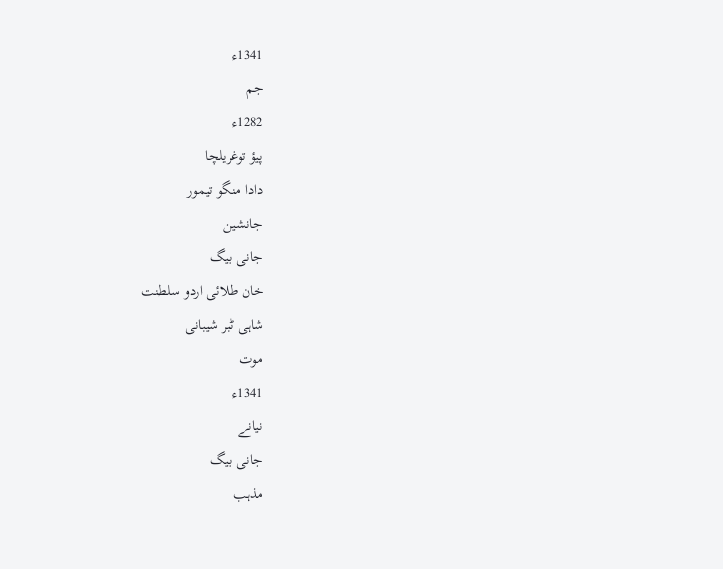1341ء
جم
1282ء
پیؤ توغریلچا
دادا منگو تیمور
جانشین
جانی بیگ
خان طلائی اردو سلطنت
شاہی ٹبر شیبانی
موت
1341ء
نیانے
جانی بیگ
مذہب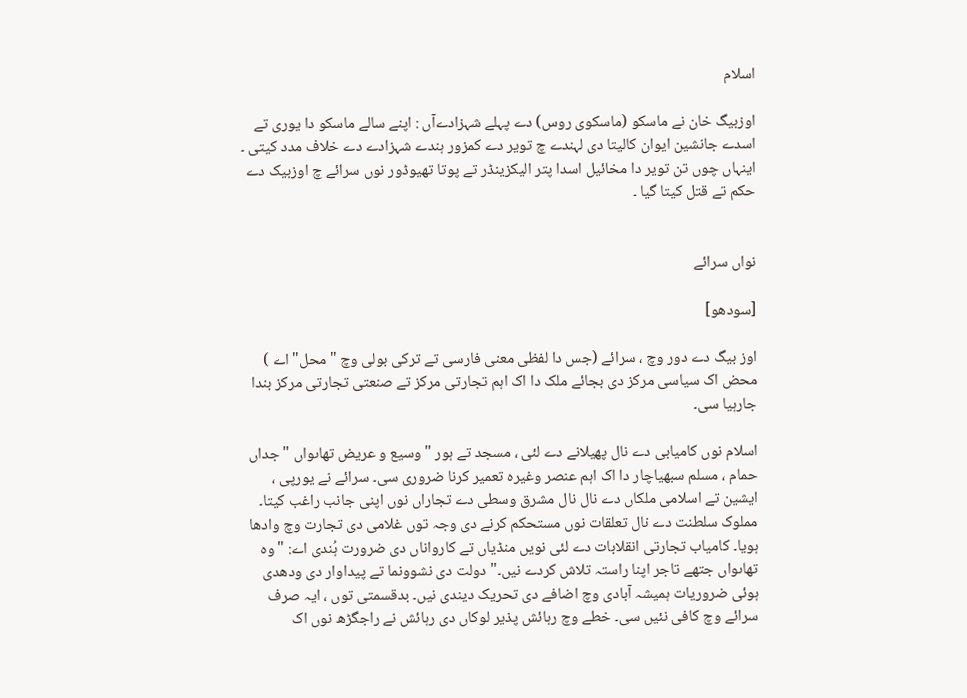اسلام

اوزبیگ خان نے ماسکو (ماسکوی روس) دے پہلے شہزادےآں : اپنے سالے ماسکو دا یوری تے اسدے جانشین ایوان کالیتا دی لہندے چ تویر دے کمزور ہندے شہزادے دے خلاف مدد کیتی ۔ اینہاں چوں تن تویر دا مخائیل اسدا پتر الیکزینڈر تے پوتا تھیوڈور نوں سرائے چ اوزبیک دے حکم تے قتل کیتا گیا ۔


نواں سرائے

[سودھو]

اوز بیگ دے دور وچ ، سرائے (جس دا لفظی معنی فارسی تے ترکی بولی وچ "محل" اے ) محض اک سیاسی مرکز دی بجائے ملک دا اک اہم تجارتی مرکز تے صنعتی تجارتی مرکز بندا جارہیا سی۔

اسلام نوں کامیابی دے نال پھیلانے دے لئی ، مسجد تے ہور "وسیع و عریض تھاںواں " جداں حمام ، مسلم سبھیاچار دا اک اہم عنصر وغیرہ تعمیر کرنا ضروری سی۔ سرائے نے یورپی ، ایشین تے اسلامی ملکاں دے نال نال مشرق وسطی دے تجاراں نوں اپنی جانب راغب کيتا۔ مملوک سلطنت دے نال تعلقات نوں مستحکم کرنے دی وجہ توں غلامی دی تجارت وچ وادھا ہويا۔ کامیاب تجارتی انقلابات دے لئی نويں منڈیاں تے کارواناں دی ضرورت ہُندی اے: "وہ تھاںواں جتھے تاجر اپنا راستہ تلاش کردے نيں۔" دولت دی نشوونما تے پیداوار دی ودھدی ہوئی ضروریات ہمیشہ آبادی وچ اضافے دی تحریک دیندی نيں۔ بدقسمتی توں ، ایہ صرف سرائے وچ کافی نئيں سی۔ خطے وچ رہائش پذیر لوکاں دی رہائش نے راجگڑھ نوں اک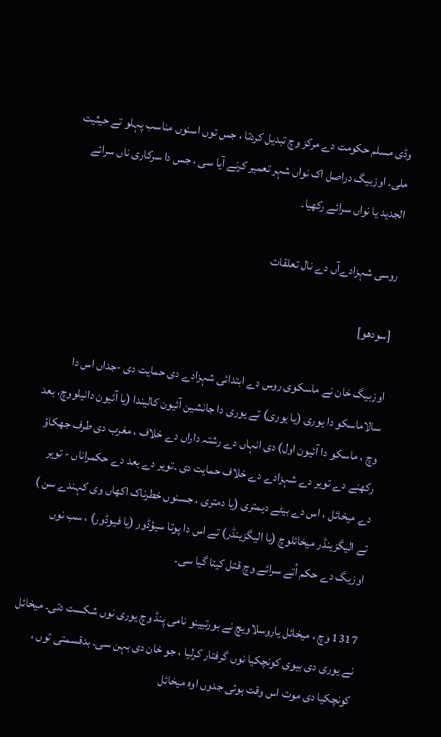وڈی مسلم حکومت دے مرکز وچ تبدیل کردتا ، جس توں اسنوں مناسب پہلو تے حیثیت ملی۔ اوزبیگ دراصل اک نواں شہر تعمیر کرنے آیا سی ، جس دا سرکاری ناں سرائے الجدید یا نواں سرائے رکھیا۔

روسی شہزادےآں دے نال تعلقات

[سودھو]

اوزبیگ خان نے ماسکوی روس دے ابتدائی شہزادے دی حمایت دی -جداں اس دا سالاماسکو دا یوری (یا یوری) تے یوری دا جانشین آئیون کالیندا (یا آئیون دانیلووچ، بعد وچ ، ماسکو دا آئیون اول) دی انہاں دے رشتہ داراں دے خلاف ، مغرب دی طرف جھکاؤ رکھنے دے تویر دے شہزادے دے خلاف حمایت دی ۔تویر دے بعد دے حکمراناں - تویر دے میخائل ، اس دے بیٹے دیمتری (یا دمتری ، جسنوں خطرناک اکھاں وی کہندے سن ) تے الیگزینڈر میخائلوچ (یا الیگزینڈر) تے اس دا پوتا سیؤڈور (یا فیوڈور) ، سب نوں اوزیگ دے حکم اُتے سرائے وچ قتل کيتا گیا سی۔

1317 وچ ، میخائل یاروسلاویچ نے بورتیینو نامی پنڈ وچ یوری نوں شکست دتی۔ میخائل نے یوری دی بیوی کونچکيا نوں گرفتار کرلیا ، جو خان دی بہن سی۔ بدقسمتی توں ، کونچکيا دی موت اس وقت ہوئی جدوں اوہ میخائل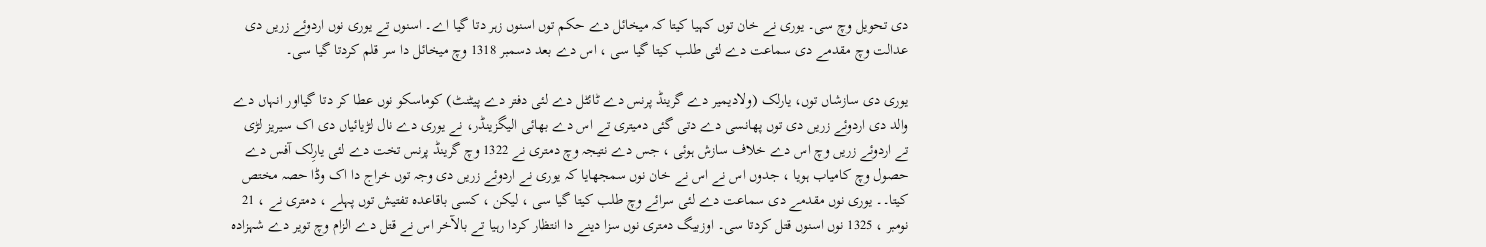دی تحویل وچ سی۔ یوری نے خان توں کہیا کيتا کہ میخائل دے حکم توں اسنوں زہر دتا گیا اے۔ اسنوں تے یوری نوں اردوئے زريں دی عدالت وچ مقدمے دی سماعت دے لئی طلب کيتا گیا سی ، اس دے بعد دسمبر 1318 وچ میخائل دا سر قلم کردتا گیا سی۔

یوری دی سازشاں توں، یارلک (ولادیمیر دے گرینڈ پرنس دے ٹائٹل دے لئی دفتر دے پیٹنٹ) کوماسکو نوں عطا کر دتا گيااور انہاں دے والد دی اردوئے زريں دی توں پھانسی دے دتی گئی دمیتری تے اس دے بھائی الیگزینڈر، نے یوری دے نال لڑیائیاں دی اک سیریز لڑی تے اردوئے زريں وچ اس دے خلاف سازش ہوئی ، جس دے نتیجہ وچ دمتری نے 1322 وچ گرینڈ پرنس تخت دے لئی یارِلک آفس دے حصول وچ کامیاب ہويا ، جدوں اس نے اس نے خان نوں سمجھایا کہ یوری نے اردوئے زريں دی وجہ توں خراج دا اک وڈا حصہ مختص کيتا۔۔ یوری نوں مقدمے دی سماعت دے لئی سرائے وچ طلب کيتا گیا سی ، لیکن ، کسی باقاعدہ تفتیش توں پہلے ، دمتری نے ، 21 نومبر ، 1325 نوں اسنوں قتل کردتا سی۔ اوزبیگ دمتری نوں سزا دینے دا انتظار کردا رہیا تے بالآخر اس نے قتل دے الزام وچ تویر دے شہزادہ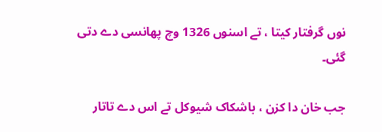نوں گرفتار کيتا ، تے اسنوں 1326 وچ پھانسی دے دتی گئی۔

جب خان دا کزن ، باشکاک شیوکل تے اس دے تاتار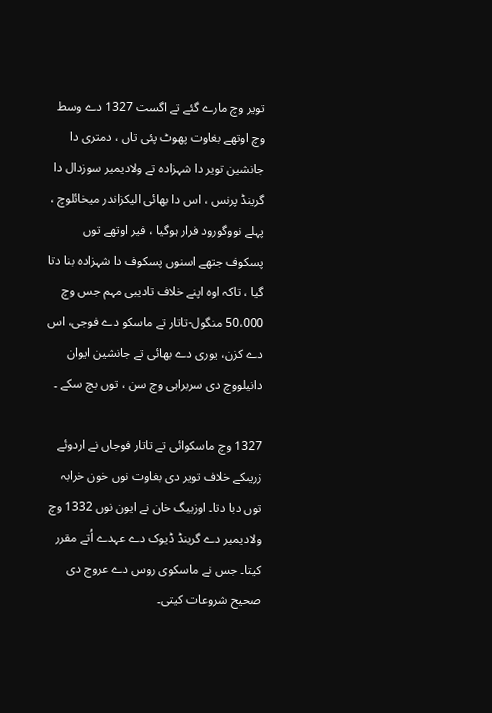تویر وچ مارے گئے تے اگست 1327 دے وسط وچ اوتھے بغاوت پھوٹ پئی تاں ، دمتری دا جانشین تویر دا شہزادہ تے ولادیمیر سوزدال دا گرینڈ پرنس ، اس دا بھائی الیکزاندر میخائلوچ ، پہلے نووگورود فرار ہوگیا ، فیر اوتھے توں پسکوف جتھے اسنوں پسکوف دا شہزادہ بنا دتا گيا ، تاکہ اوہ اپنے خلاف تادیبی مہم جس وچ 50،000 منگول-تاتار تے ماسکو دے فوجی، اس دے کزن، یوری دے بھائی تے جانشین ایوان دانیلووچ دی سربراہی وچ سن ، توں بچ سکے ۔

1327 وچ ماسکوائی تے تاتار فوجاں نے اردوئے زريںکے خلاف تویر دی بغاوت نوں خون خرابہ توں دبا دتا۔ اوزبیگ خان نے ایون نوں 1332 وچ ولادیمیر دے گرینڈ ڈیوک دے عہدے اُتے مقرر کيتا۔ جس نے ماسکوی روس دے عروج دی صحیح شروعات کيتی۔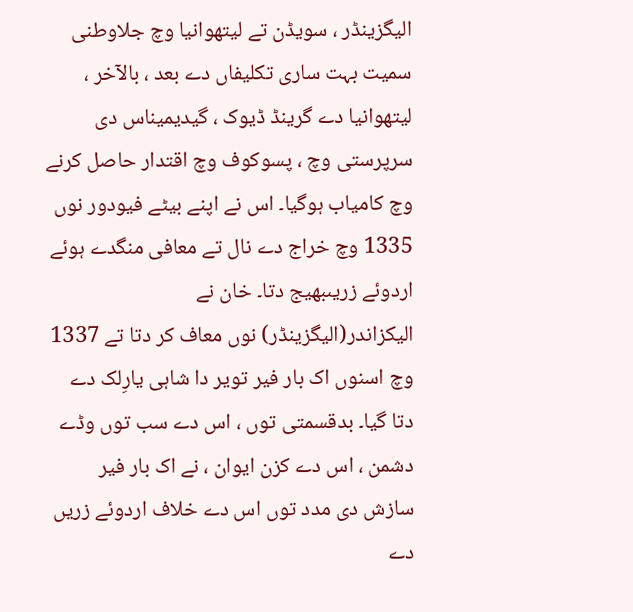الیگزینڈر ، سویڈن تے لیتھوانیا وچ جلاوطنی سمیت بہت ساری تکلیفاں دے بعد ، بالآخر ، لیتھوانیا دے گرینڈ ڈیوک ، گیدیمیناس دی سرپرستی وچ ، پسوکوف وچ اقتدار حاصل کرنے وچ کامیاب ہوگیا۔ اس نے اپنے بیٹے فیودور نوں 1335 وچ خراج دے نال تے معافی منگدے ہوئے اردوئے زريںبھیج دتا۔ خان نے الیکزاندر(الیگزینڈر) نوں معاف کر دتا تے 1337 وچ اسنوں اک بار فیر تویر دا شاہی یارِلک دے دتا گیا۔ بدقسمتی توں ، اس دے سب توں وڈے دشمن ، اس دے کزن ایوان ، نے اک بار فیر سازش دی مدد توں اس دے خلاف اردوئے زريں دے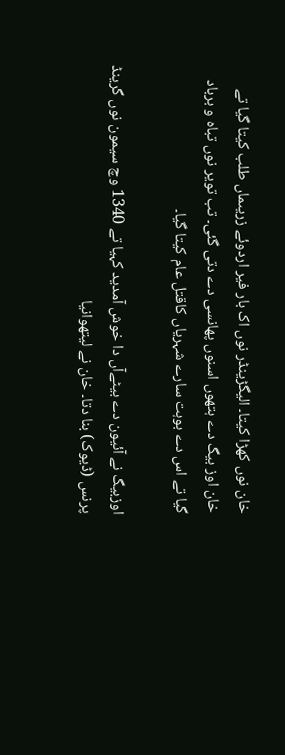خان نوں کھڑا کيتا۔ الیگڑینڈر نوں اک بار فیر اردوئے زريںماں طلب کيتا گیا تے خان اوز بیگ دے ہتھوں اسنوں پھانسی دے دتی گئی۔ تب تویر نوں تباہ و برباد گیا تے اس دے بوہت سارے شہریاں کاقتل عام کيتا گیا۔

اوزبیگ نے آئیون دے بیٹےآں دا خوش آمدید کہیا تے 1340 وچ سیمون نوں گرینڈ پرنس (ڈیوک) بنا دتا۔ خان نے لیتھوانیا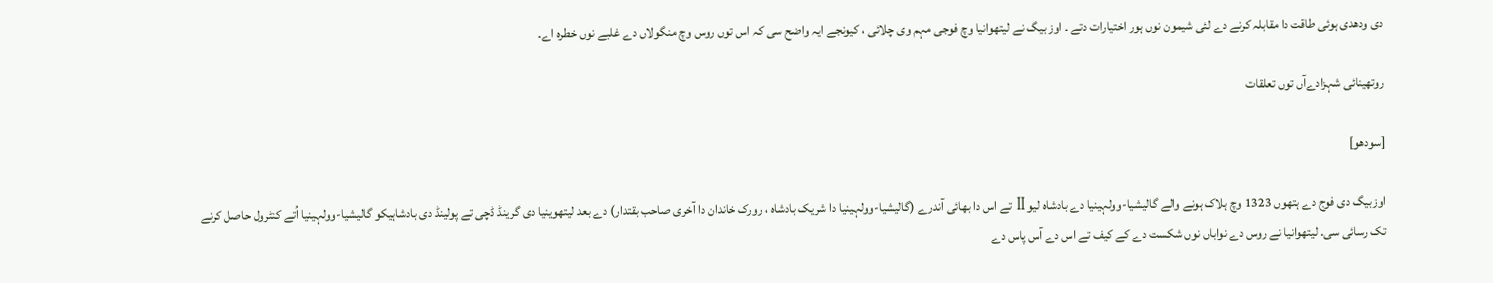دی ودھدی ہوئی طاقت دا مقابلہ کرنے دے لئی شیمون نوں ہور اختیارات دتے ۔ اوز بیگ نے لیتھوانیا وچ فوجی مہم وی چلائی ، کیونجے ایہ واضح سی کہ اس توں روس وچ منگولاں دے غلبے نوں خطرہ اے۔

روتھینائی شہزادےآں توں تعلقات

[سودھو]

اوزبیگ دی فوج دے ہتھوں 1323 وچ ہلاک ہونے والے گالیشیا-وولہینیا دے بادشاہ لیو II تے اس دا بھائی آندرے (گالیشیا-وولہینیا دا شریک بادشاہ ، رورک خاندان دا آخری صاحب بقتدار) دے بعد لیتھوینیا دی گرینڈ ڈچی تے پولینڈ دی بادشاہیکو گالیشیا-وولہینیا اُتے کنٹرول حاصل کرنے تک رسائی سی. لیتھوانیا نے روس دے نواباں نوں شکست دے کے کیف تے اس دے آس پاس دے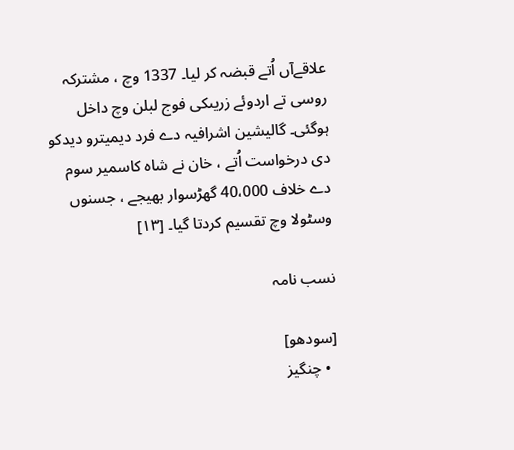علاقےآں اُتے قبضہ کر ليا۔ 1337 وچ ، مشترکہ روسی تے اردوئے زريںکی فوج لبلن وچ داخل ہوگئی۔ گالیشین اشرافیہ دے فرد دیمیترو دیدکو دی درخواست اُتے ، خان نے شاہ کاسمیر سوم دے خلاف 40،000 گھڑسوار بھیجے ، جسنوں وسٹولا وچ تقسیم کردتا گیا۔ [۱۳]

نسب نامہ

[سودھو]
  • چنگیز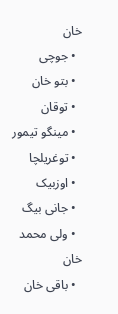خان
  • جوچی
  • بتو خان
  • توقان
  • مینگو تیمور
  • توغریلچا
  • اوزبیک
  • جانی بیگ
  • ولی محمد خان
  • باقی خان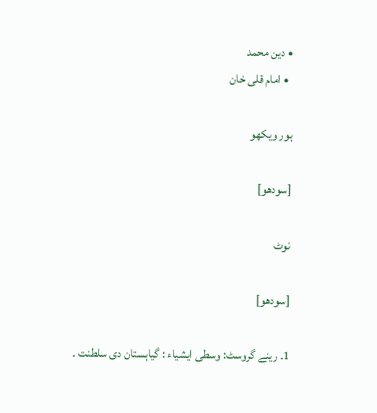• دین محمد
  • امام قلی خان

ہور ویکھو

[سودھو]

نوٹ

[سودھو]

1۔ رینے گروسٹ: وسطی ایشیاء : گیاہستان دی سلطنت ۔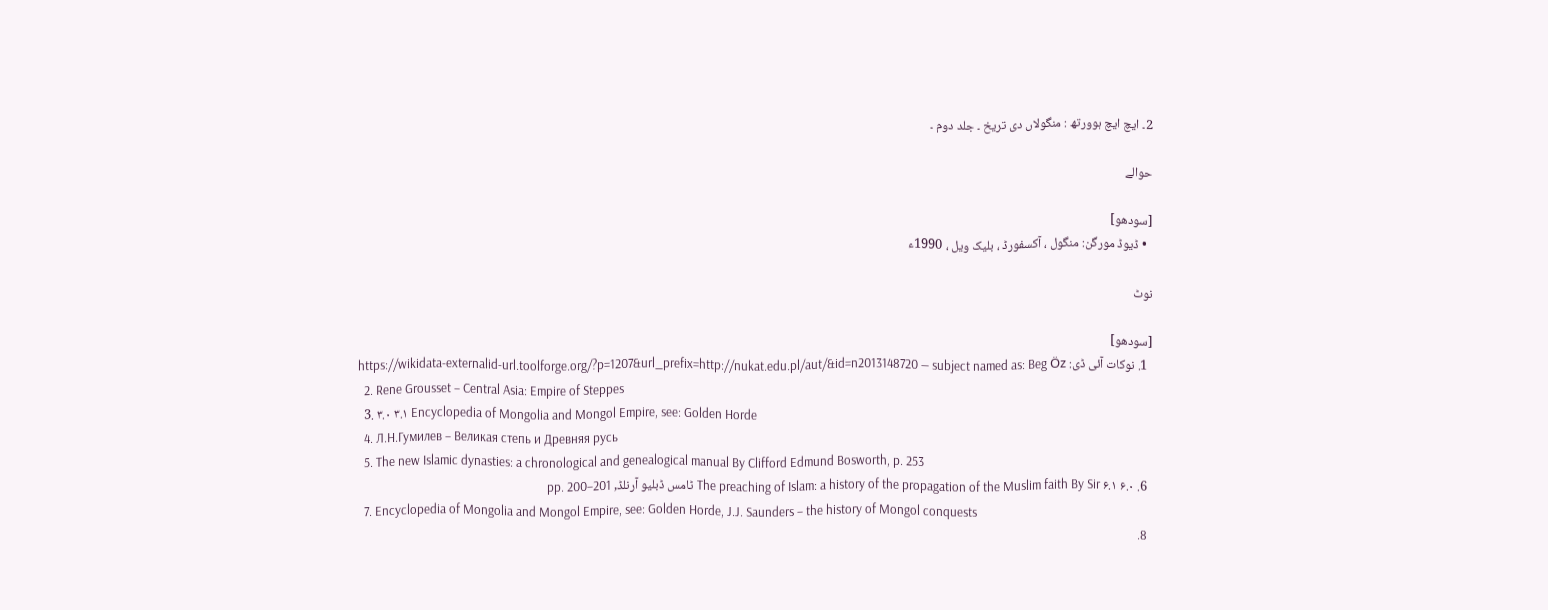2۔ ایچ ایچ ہوورتھ : منگولاں دی تریخ ۔ جلد دوم ۔

حوالے

[سودھو]
  • ڈیوڈ مورگن: منگول ، آکسفورڈ ، بلیک ویل ، 1990ء

نوٹ

[سودھو]
  1. نوکات آئی ڈی: https://wikidata-externalid-url.toolforge.org/?p=1207&url_prefix=http://nukat.edu.pl/aut/&id=n2013148720 — subject named as: Beg Öz
  2. Rene Grousset – Central Asia: Empire of Steppes
  3. ۳.۰ ۳.۱ Encyclopedia of Mongolia and Mongol Empire, see: Golden Horde
  4. Л.Н.Гумилев – Великая степь и Древняя русь
  5. The new Islamic dynasties: a chronological and genealogical manual By Clifford Edmund Bosworth, p. 253
  6. ۶.۰ ۶.۱ The preaching of Islam: a history of the propagation of the Muslim faith By Sir ٹامس ڈبلیو آرنلڈ, pp. 200–201
  7. Encyclopedia of Mongolia and Mongol Empire, see: Golden Horde, J.J. Saunders – the history of Mongol conquests
  8.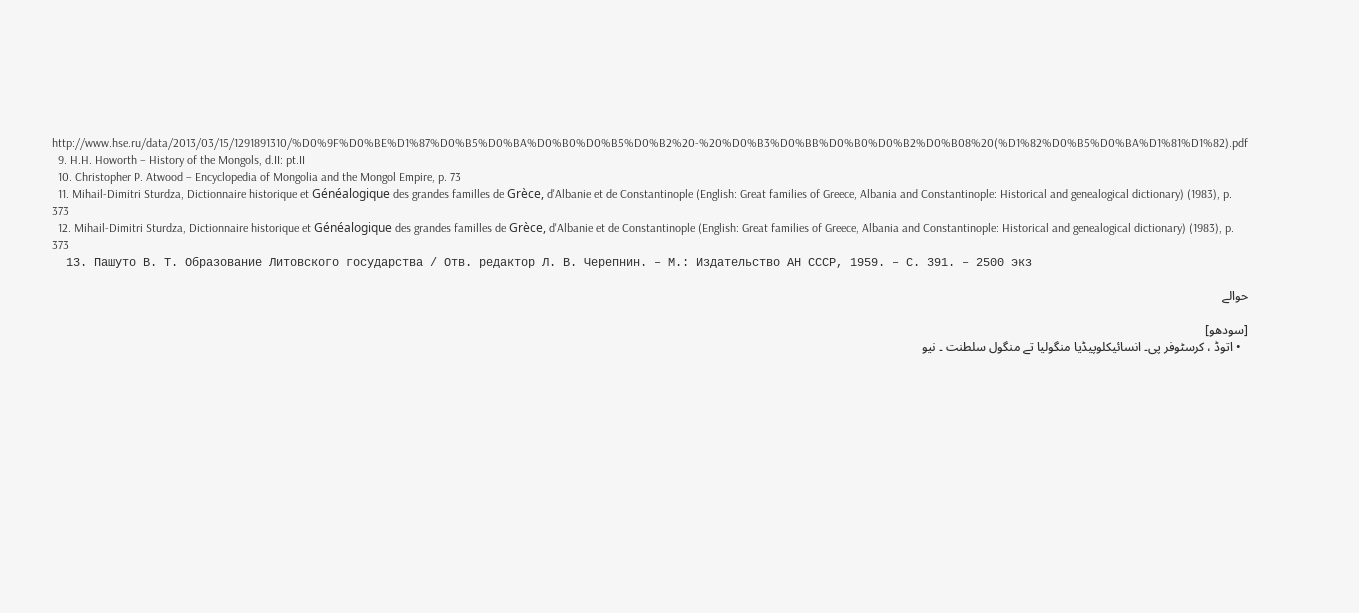http://www.hse.ru/data/2013/03/15/1291891310/%D0%9F%D0%BE%D1%87%D0%B5%D0%BA%D0%B0%D0%B5%D0%B2%20-%20%D0%B3%D0%BB%D0%B0%D0%B2%D0%B08%20(%D1%82%D0%B5%D0%BA%D1%81%D1%82).pdf
  9. H.H. Howorth – History of the Mongols, d.II: pt.II
  10. Christopher P. Atwood – Encyclopedia of Mongolia and the Mongol Empire, p. 73
  11. Mihail-Dimitri Sturdza, Dictionnaire historique et Généalogique des grandes familles de Grèce, d'Albanie et de Constantinople (English: Great families of Greece, Albania and Constantinople: Historical and genealogical dictionary) (1983), p. 373
  12. Mihail-Dimitri Sturdza, Dictionnaire historique et Généalogique des grandes familles de Grèce, d'Albanie et de Constantinople (English: Great families of Greece, Albania and Constantinople: Historical and genealogical dictionary) (1983), p. 373
  13. Пашуто В. Т. Образование Литовского государства / Отв. редактор Л. В. Черепнин. – М.: Издательство АН СССР, 1959. – С. 391. – 2500 экз

حوالے

[سودھو]
  • اتوڈ ، کرسٹوفر پی۔ انسائیکلوپیڈیا منگولیا تے منگول سلطنت ۔ نیو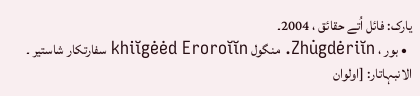یارک: فائل اُتے حقائق ، 2004۔
  • بور ، Zhu̇gdėriĭn. منگول khiĭgėėd Eroroĭĭn سفارتکار شاستیر ۔ الانبہاتار: [اولوان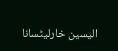الیسین خارلیٹسانا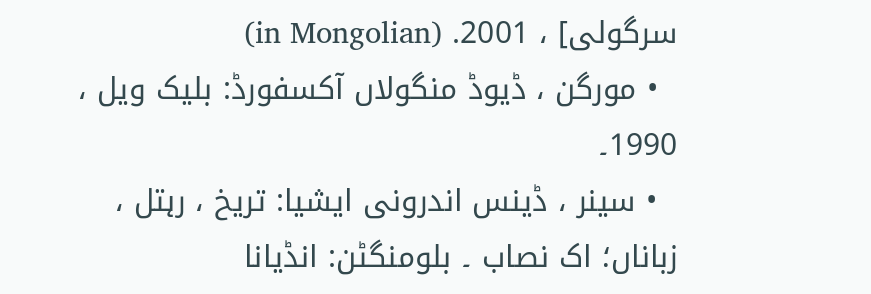سرگولی] ، 2001. (in Mongolian)
  • مورگن ، ڈیوڈ منگولاں آکسفورڈ: بلیک ویل ، 1990۔
  • سینر ، ڈینس اندرونی ایشیا: تریخ ، رہتل ، زباناں؛ اک نصاب ۔ بلومنگٹن: انڈیانا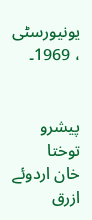یونیورسٹی ، 1969۔


پیشرو
توختا
خان اردوئے ازرق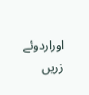اوراردوئے زريں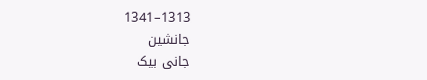1313–1341
جانشین
جانی بیک